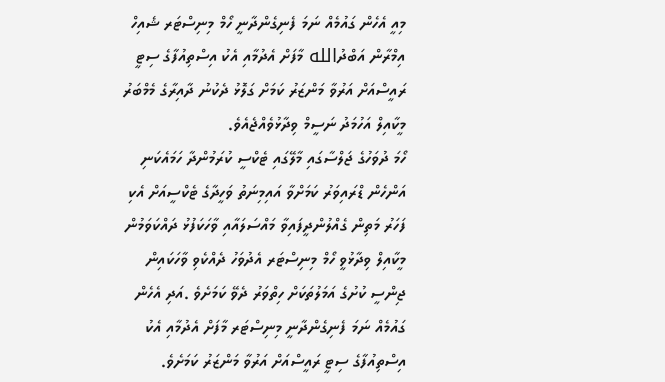މިއީ އެހެން ގައުމެއް ނަމަ ފެނިގެންދާނީ ހޯމް މިނިސްޓަރ ޝެއިހް އިމްރާން އަބްދުالله މާފަށް އެދުމާއި އެކު އިސްތިއުފާގެ ސިޓީ ރައީސްއަށް އަރުވާ މަންޒަރު ކަމަށް ގަލޮޅު ދެކުނު ދާއިރާގެ މެމްބަރު މީކާއިލް އަހުމަދު ނަސީމް ވިދާޅުވެއްޖެއެވެ.
ހޯމަ ދުވަހުގެ ޖަލްސާގައި މާލޭގައި ޓެކްސީ ކުރަމުންދާ ހަމައެކަނި އަންހެން ޑްރައިވަރު ކަމަށްވާ އައިމިނަތު ވަހީދާގެ ޓެކްސީއަށް އެކި ފަހަރު މަތިން ގެއްލުންދީފައިވާ މައްސަލައާއި ވާހަކަފުޅު ދައްކަވަމުން މީކާއިލް ވިދާޅުވީ ހޯމް މިނިސްޓަރ އެދުވަހު ދެއްކެވި ވާހަކައިން ޖިންސީ ކުށުގެ އަމަލުތަކަށް ހިތްވަރު ދެވޭ ކަމަށެވެ .އަދި އެހެން ގައުމެއް ނަމަ ފެނިގެންދާނީ މިނިސްޓަރ މާފަށް އެދުމާއި އެކު އިސްތިއުފާގެ ސިޓީ ރައީސްއަށް އަރުވާ މަންޒަރު ކަމަށެވެ.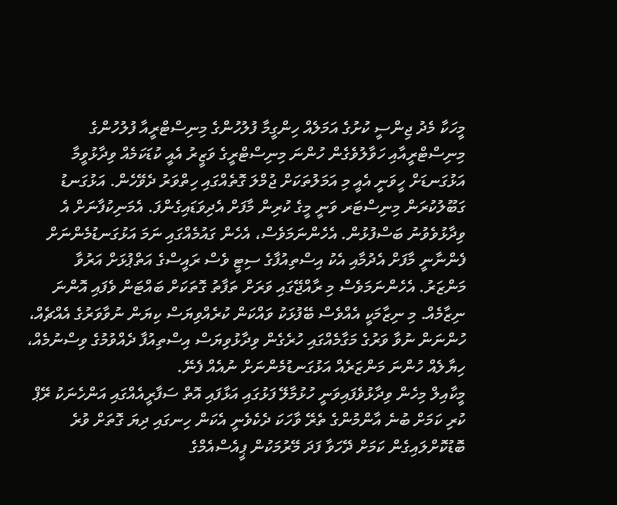މީހަކާ މެދު ޖިންސީ ކުށުގެ އަމަލެއް ހިންގީމާ ފުލުހުންގެ މިނިސްޓްރީއާ ފުލުހުންގެ މިނިސްޓްރީއާއި ހަވާލުވެގެން ހުންނަ މިނިސްޓްރީގެ ވަޒީރު އެއީ ކުޑަކަމެއް ވިދާޅުވީމާ އަޅުގަނޑަށް ހީވަނީ އެއީ މި އަމަލުތަކަށް ޖުމްލަ ގޮތެއްގައި ހިތްވަރު ދެވޭހެން. އަޅުގަނޑު ގަބޫލުކުރަން މިނިސްޓަރ ވަނީ މީގެ ކުރިން މާފަށް އެދިވަޑައިގެންފަ. އެމަނިކުފާނަށް އެ ވިދާޅުވެވުނު ބަސްފުޅުން. އެހެންނަމަވެސް، އެހެން ގައުމެއްގައި ނަމަ އަޅުގަނޑުމެންނަށް ފެންނާނީ މާފަށް އެދުމާއި އެކު އިސްތިއުފާގެ ސިޓީ ވެސް ރައީސްގެ އަތްޕުޅަށް އަރުވާ މަންޒަރު. އެހެންނަމަވެސް މި ރާއްޖޭގައި ވަރަށް ތަފާތު ގޮތަކަށް ބައްޓަން ވެފައި އޮންނަ ނިޒާމެއް. މި ނިޒާމަކީ އެއްވެސް ބޭފުޅަކު ވައްކަން ކުރެއްވިޔަސް ކިޔަން ނުވާވަރުގެ އެއްޗެއް، ހުންނަން ނުވާ ވަރުގެ މަގާމެއްގައި ހުރެގެން ވިދާޅުވިޔަސް އިސްތިއުފާ ދެއްވުމުގެ ވިސްނުމެއް، ހިޔާލެއް ހުންނަ މަންޒަރެއް އަޅުގަނޑުމެންނަށް ނުއެއް ފެނޭ.
މީކާއިލް މިހެން ވިދާޅުވެފައިވަނީ ހުޅުމާލޭ ފަޅުގައި އަޅާފައި އޮތް ސަފާރީއެއްގައި އަންހެނަކު ރޭޕް ކުރި ކަމަށް ބުނެ އާންމުންގެ ތެރޭ ވާހަކަ ދެކެވެނީ އެކަން ހިނގައި ދިޔަ ގޮތަށް ވުރެ ބޮޑުކޮށްލައިގެން ކަމަށް ދޭހަވާ ފަދަ މޭރުމަކުން ޕީއެސްއެމްގެ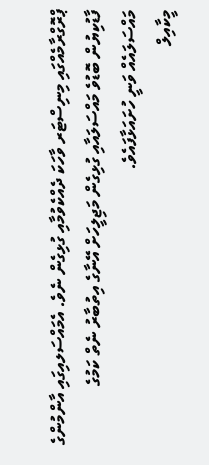ޕްރޮގްރާމެއްގައި މިނިސްޓަރ ވާހަކަ ދެއްކެވުމާއި ގުޅިގެން ނެވެ. އެމައްސަލއިގައި އާންމުންގެ ފާޑުކިޔުން ބޮޑުވެ މައްސަލައާއި ގުޅިގެން މަޖިލީހަށް އޭނާގެ އިތުބާރު ނެތް ކަމުގެ މައްސަލައެއް ވަނީ ހުށައަޅާފައެވެ.
މީކާއިލް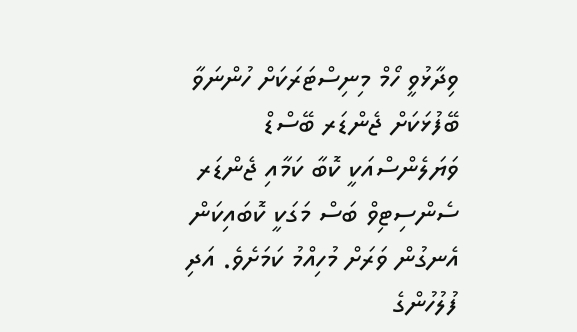ވިދާޅުވީ ހޯމް މިނިސްޓަރަކަށް ހުންނަވާ ބޭފުޅަކަށް ޖެންޑަރ ބޭސްޑް ވަޔަލެންސްއަކީ ކޮބާ ކަމާއި ޖެންޑަރ ސެންސިޓިވް ބަސް މަގަކީ ކޮބައިކަން އެނގުން ވަރަށް މުހިއްމު ކަމަށެވެ. އަދި ފުލުހުންގެ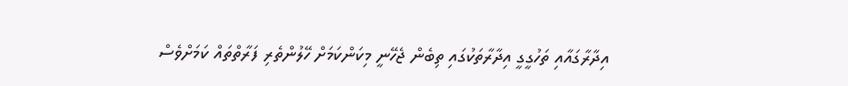އިދާރާގައާއި ތަހުގީގީ އިދާރާތަކުގައި ތިބެން ޖެހޭނީ މިކަންކަމަށް ހޭލުންތެރި ފަރާތްތައް ކަމަށްވެސް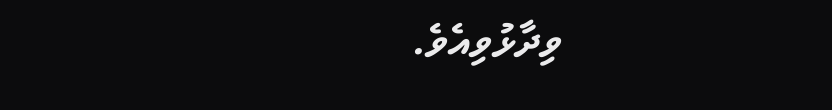ވިދާޅުވިއެވެ.